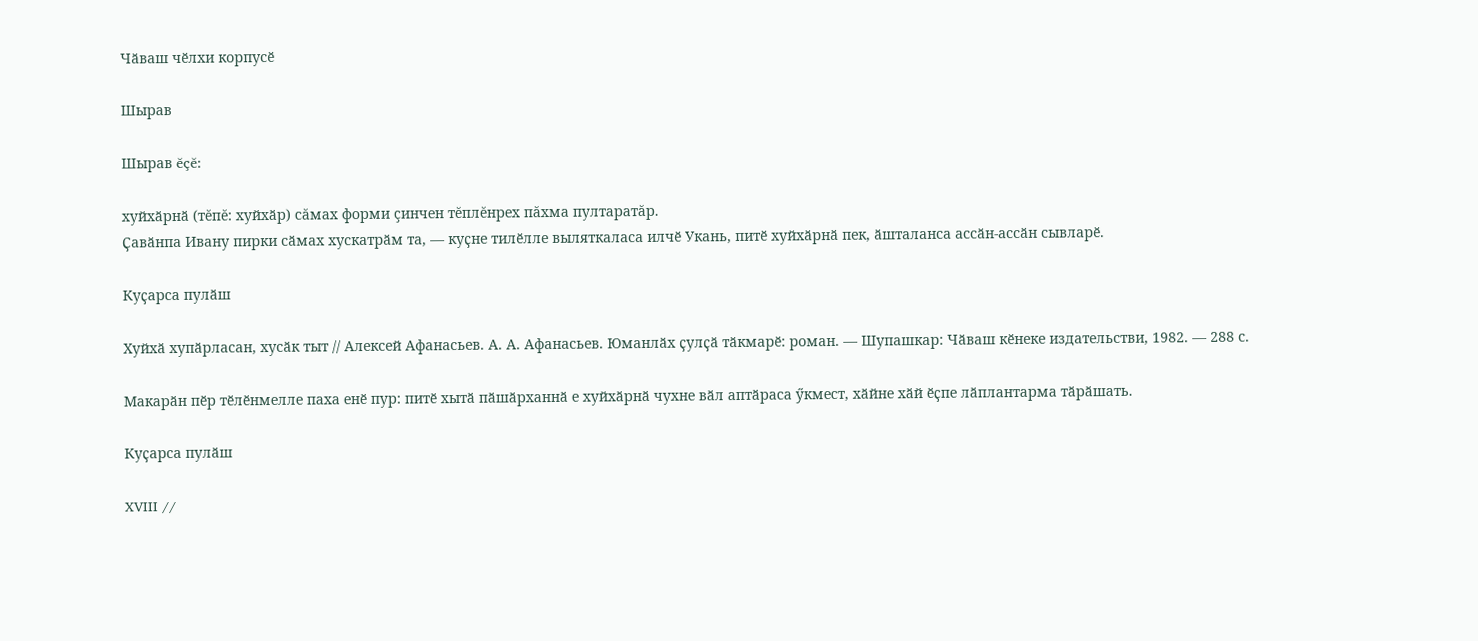Чӑваш чӗлхи корпусӗ

Шырав

Шырав ĕçĕ:

хуйхӑрнӑ (тĕпĕ: хуйхӑр) сăмах форми çинчен тĕплĕнрех пăхма пултаратăр.
Ҫавӑнпа Ивану пирки сӑмах хускатрӑм та, — куҫне тилӗлле выляткаласа илчӗ Укань, питӗ хуйхӑрнӑ пек, ӑшталанса ассӑн-ассӑн сывларӗ.

Куҫарса пулӑш

Хуйхӑ хупӑрласан, хусӑк тыт // Алексей Афанасьев. А. А. Афанасьев. Юманлӑх ҫулҫӑ тӑкмарӗ: роман. — Шупашкар: Чӑваш кӗнеке издательстви, 1982. — 288 с.

Макарӑн пӗр тӗлӗнмелле паха енӗ пур: питӗ хытӑ пӑшӑрханнӑ е хуйхӑрнӑ чухне вӑл аптӑраса ӳкмест, хӑйне хӑй ӗҫпе лӑплантарма тӑрӑшать.

Куҫарса пулӑш

XVIII //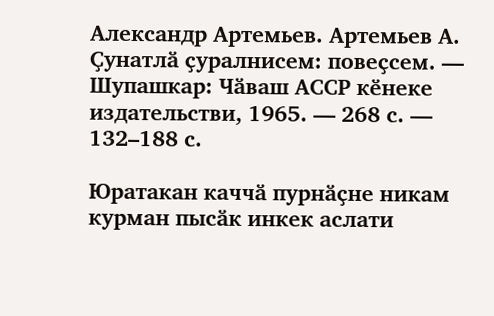Александр Артемьев. Артемьев А. Ҫунатлӑ ҫуралнисем: повеҫсем. — Шупашкар: Чӑваш АССР кӗнеке издательстви, 1965. — 268 с. — 132–188 с.

Юратакан каччӑ пурнӑҫне никам курман пысӑк инкек аслати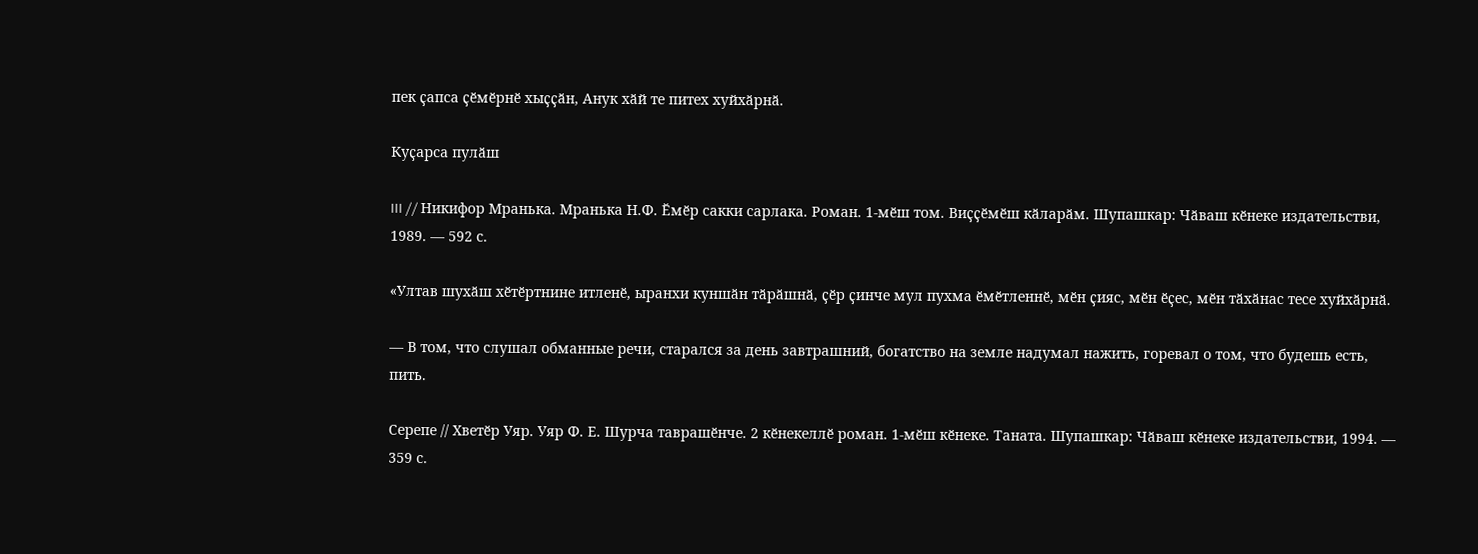пек ҫапса ҫӗмӗрнӗ хыҫҫӑн, Анук хӑй те питех хуйхӑрнӑ.

Куҫарса пулӑш

III // Никифор Мранька. Мранька Н.Ф. Ӗмӗр сакки сарлака. Роман. 1-мӗш том. Виҫҫӗмӗш кӑларӑм. Шупашкар: Чӑваш кӗнеке издательстви, 1989. — 592 с.

«Ултав шухӑш хӗтӗртнине итленӗ, ыранхи куншӑн тӑрӑшнӑ, ҫӗр ҫинче мул пухма ӗмӗтленнӗ, мӗн ҫияс, мӗн ӗҫес, мӗн тӑхӑнас тесе хуйхӑрнӑ.

— В том, что слушал обманные речи, старался за день завтрашний, богатство на земле надумал нажить, горевал о том, что будешь есть, пить.

Серепе // Хветӗр Уяр. Уяр Ф. Е. Шурча таврашӗнче. 2 кӗнекеллӗ роман. 1-мӗш кӗнеке. Таната. Шупашкар: Чӑваш кӗнеке издательстви, 1994. — 359 с.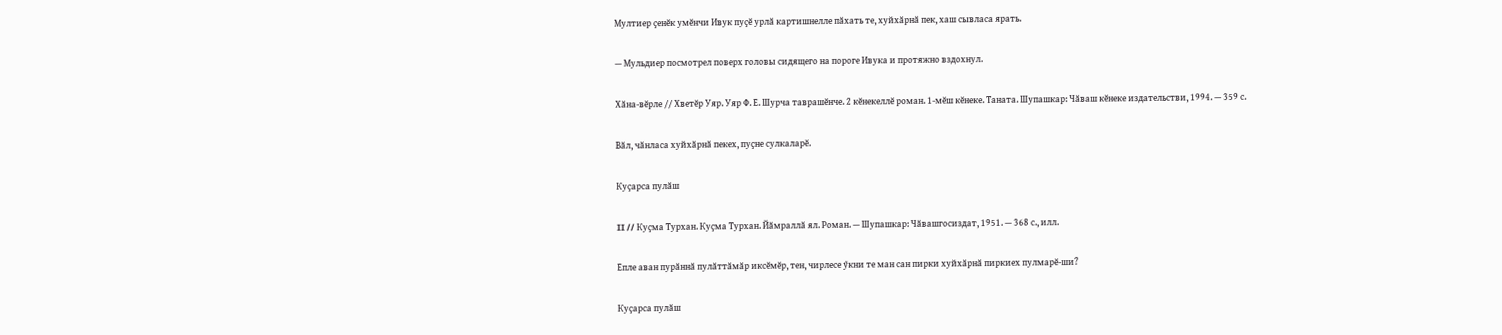Мултиер ҫенӗк умӗнчи Ивук пуҫӗ урлӑ картишнелле пӑхать те, хуйхӑрнӑ пек, хаш сывласа ярать.

— Мульдиер посмотрел поверх головы сидящего на пороге Ивука и протяжно вздохнул.

Хӑна-вӗрле // Хветӗр Уяр. Уяр Ф. Е. Шурча таврашӗнче. 2 кӗнекеллӗ роман. 1-мӗш кӗнеке. Таната. Шупашкар: Чӑваш кӗнеке издательстви, 1994. — 359 с.

Вӑл, чӑнласа хуйхӑрнӑ пекех, пуҫне сулкаларӗ.

Куҫарса пулӑш

II // Куҫма Турхан. Куҫма Турхан. Йӑмраллӑ ял. Роман. — Шупашкар: Чӑвашгосиздат, 1951. — 368 с., илл.

Епле аван пурӑннӑ пулӑттӑмӑр иксӗмӗр, тен, чирлесе ӳкни те ман сан пирки хуйхӑрнӑ пиркиех пулмарӗ-ши?

Куҫарса пулӑш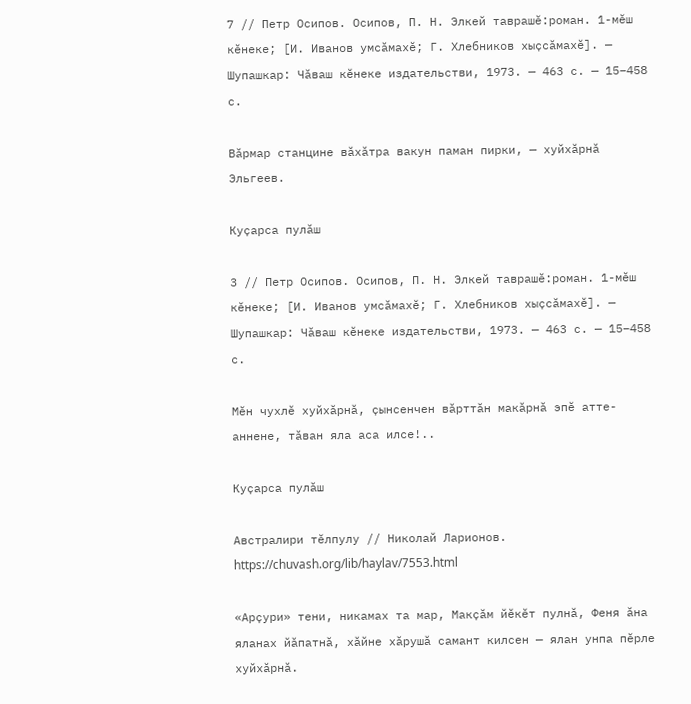7 // Петр Осипов. Осипов, П. Н. Элкей таврашӗ:роман. 1-мӗш кӗнеке; [И. Иванов умсӑмахӗ; Г. Хлебников хыҫсӑмахӗ]. — Шупашкар: Чӑваш кӗнеке издательстви, 1973. — 463 с. — 15–458 с.

Вӑрмар станцине вӑхӑтра вакун паман пирки, — хуйхӑрнӑ Эльгеев.

Куҫарса пулӑш

3 // Петр Осипов. Осипов, П. Н. Элкей таврашӗ:роман. 1-мӗш кӗнеке; [И. Иванов умсӑмахӗ; Г. Хлебников хыҫсӑмахӗ]. — Шупашкар: Чӑваш кӗнеке издательстви, 1973. — 463 с. — 15–458 с.

Мӗн чухлӗ хуйхӑрнӑ, ҫынсенчен вӑрттӑн макӑрнӑ эпӗ атте-аннене, тӑван яла аса илсе!..

Куҫарса пулӑш

Австралири тӗлпулу // Николай Ларионов. https://chuvash.org/lib/haylav/7553.html

«Арҫури» тени, никамах та мар, Макҫӑм йӗкӗт пулнӑ, Феня ӑна яланах йӑпатнӑ, хӑйне хӑрушӑ самант килсен — ялан унпа пӗрле хуйхӑрнӑ.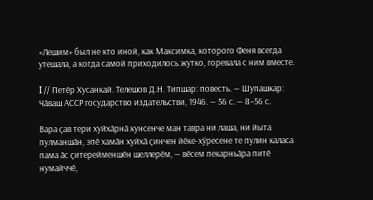«Лешим» был не кто иной, как Максимка, которого Феня всегда утешала, а когда самой приходилось жутко, горевала с ним вместе.

I // Петӗр Хусанкай. Телешов Д.Н. Типшар: повесть. — Шупашкар: Чӑваш АССР государство издательстви, 1946. — 56 с. — 8–56 с.

Вара ҫав тери хуйхӑрнӑ кунсенче ман тавра ни лаша, ни йыта пулманшӑн, эпӗ хамӑн хуйхӑ ҫинчен йӗке-хӳресене те пулин каласа пама ӑс ҫитерейменшӗн шеллерӗм, — вӗсем пекарньӑра питӗ нумайччӗ,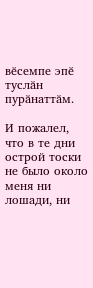вӗсемпе эпӗ туслӑн пурӑнаттӑм.

И пожалел, что в те дни острой тоски не было около меня ни лошади, ни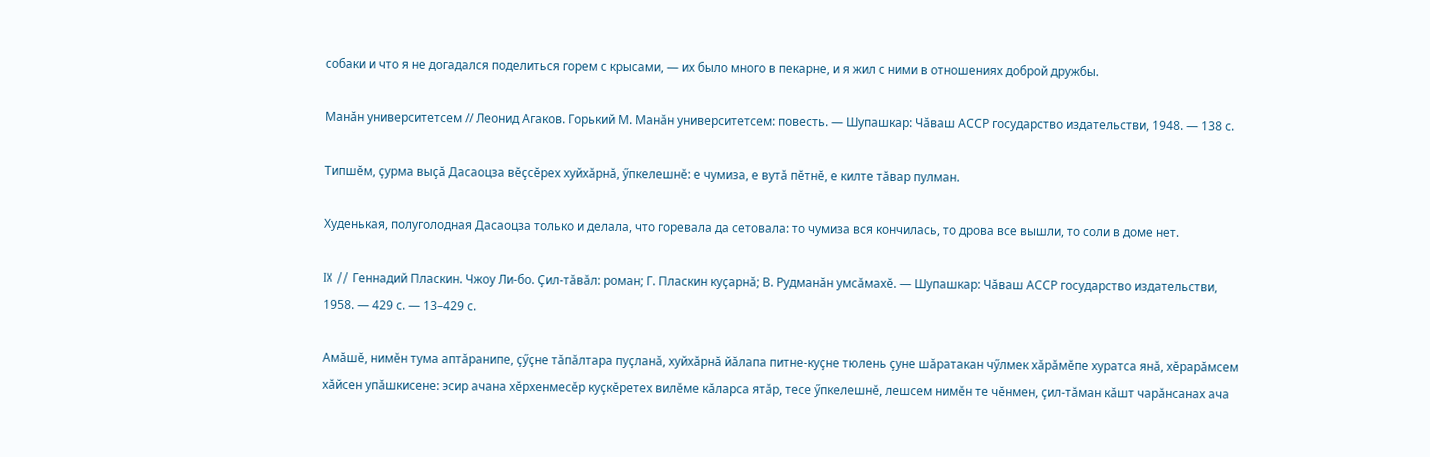собаки и что я не догадался поделиться горем с крысами, — их было много в пекарне, и я жил с ними в отношениях доброй дружбы.

Манӑн университетсем // Леонид Агаков. Горький М. Манӑн университетсем: повесть. — Шупашкар: Чӑваш АССР государство издательстви, 1948. — 138 с.

Типшӗм, ҫурма выҫӑ Дасаоцза вӗҫсӗрех хуйхӑрнӑ, ӳпкелешнӗ: е чумиза, е вутӑ пӗтнӗ, е килте тӑвар пулман.

Худенькая, полуголодная Дасаоцза только и делала, что горевала да сетовала: то чумиза вся кончилась, то дрова все вышли, то соли в доме нет.

IX // Геннадий Пласкин. Чжоу Ли-бо. Ҫил-тӑвӑл: роман; Г. Пласкин куҫарнӑ; В. Рудманӑн умсӑмахӗ. — Шупашкар: Чӑваш АССР государство издательстви, 1958. — 429 с. — 13–429 с.

Амӑшӗ, нимӗн тума аптӑранипе, ҫӳҫне тӑпӑлтара пуҫланӑ, хуйхӑрнӑ йӑлапа питне-куҫне тюлень ҫуне шӑратакан чӳлмек хӑрӑмӗпе хуратса янӑ, хӗрарӑмсем хӑйсен упӑшкисене: эсир ачана хӗрхенмесӗр куҫкӗретех вилӗме кӑларса ятӑр, тесе ӳпкелешнӗ, лешсем нимӗн те чӗнмен, ҫил-тӑман кӑшт чарӑнсанах ача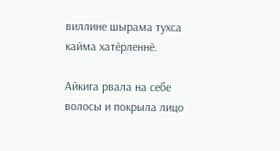виллине шырама тухса кайма хатӗрленнӗ.

Айкига рвала на себе волосы и покрыла лицо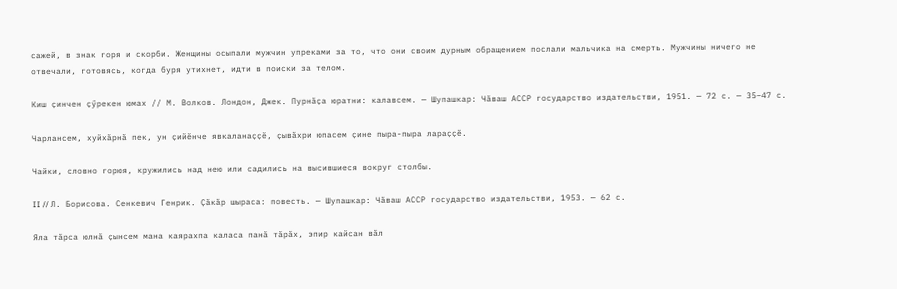сажей, в знак горя и скорби. Женщины осыпали мужчин упреками за то, что они своим дурным обращением послали мальчика на смерть. Мужчины ничего не отвечали, готовясь, когда буря утихнет, идти в поиски за телом.

Киш ҫинчен ҫӳрекен юмах // М. Волков. Лондон, Джек. Пурнӑҫа юратни: калавсем. — Шупашкар: Чӑваш АССР государство издательстви, 1951. — 72 с. — 35–47 с.

Чарлансем, хуйхӑрнӑ пек, ун ҫийӗнче явкаланаҫҫӗ, ҫывӑхри юпасем ҫине пыра-пыра лараҫҫӗ.

Чайки, словно горюя, кружились над нею или садились на высившиеся вокруг столбы.

II // Л. Борисова. Сенкевич Генрик. Ҫӑкӑр шыраса: повесть. — Шупашкар: Чӑваш АССР государство издательстви, 1953. — 62 с.

Яла тӑрса юлнӑ ҫынсем мана каярахпа каласа панӑ тӑрӑх, эпир кайсан вӑл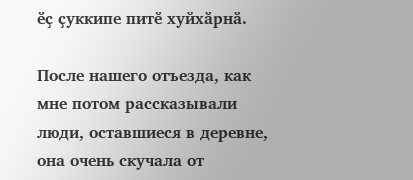ӗҫ ҫуккипе питӗ хуйхӑрнӑ.

После нашего отъезда, как мне потом рассказывали люди, оставшиеся в деревне, она очень скучала от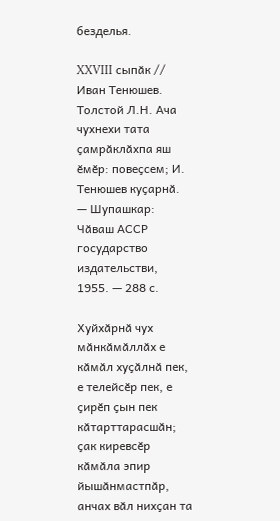безделья.

XXVIII сыпӑк // Иван Тенюшев. Толстой Л.Н. Ача чухнехи тата ҫамрӑклӑхпа яш ӗмӗр: повеҫсем; И. Тенюшев куҫарнӑ. — Шупашкар: Чӑваш АССР государство издательстви, 1955. — 288 с.

Хуйхӑрнӑ чух мӑнкӑмӑллӑх е кӑмӑл хуҫӑлнӑ пек, е телейсӗр пек, е ҫирӗп ҫын пек кӑтарттарасшӑн; ҫак киревсӗр кӑмӑла эпир йышӑнмастпӑр, анчах вӑл нихҫан та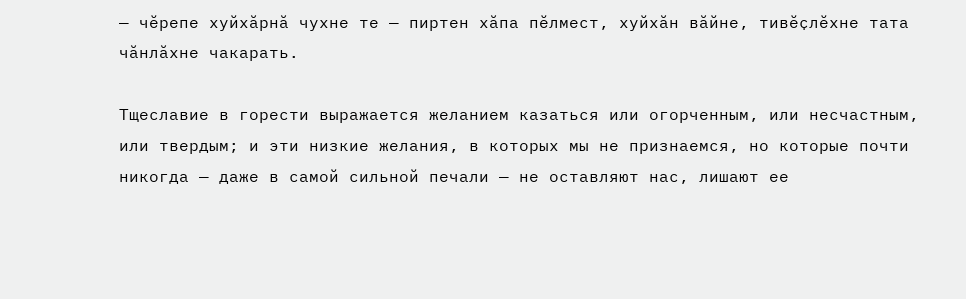— чӗрепе хуйхӑрнӑ чухне те — пиртен хӑпа пӗлмест, хуйхӑн вӑйне, тивӗҫлӗхне тата чӑнлӑхне чакарать.

Тщеславие в горести выражается желанием казаться или огорченным, или несчастным, или твердым; и эти низкие желания, в которых мы не признаемся, но которые почти никогда — даже в самой сильной печали — не оставляют нас, лишают ее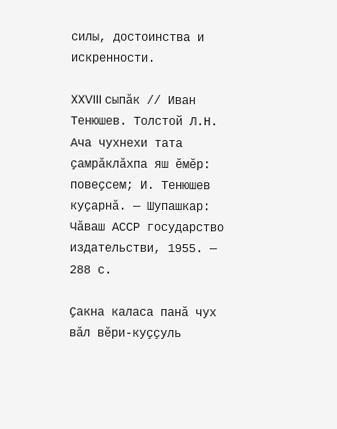силы, достоинства и искренности.

XXVIII сыпӑк // Иван Тенюшев. Толстой Л.Н. Ача чухнехи тата ҫамрӑклӑхпа яш ӗмӗр: повеҫсем; И. Тенюшев куҫарнӑ. — Шупашкар: Чӑваш АССР государство издательстви, 1955. — 288 с.

Ҫакна каласа панӑ чух вӑл вӗри-куҫҫуль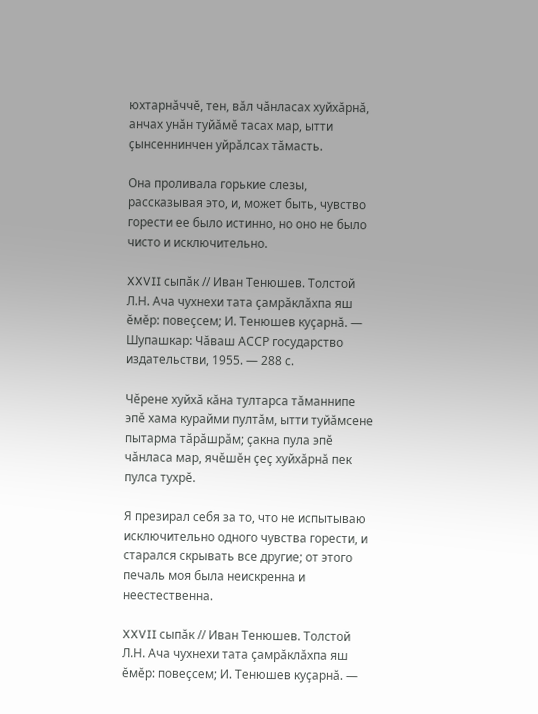юхтарнӑччӗ, тен, вӑл чӑнласах хуйхӑрнӑ, анчах унӑн туйӑмӗ тасах мар, ытти ҫынсеннинчен уйрӑлсах тӑмасть.

Она проливала горькие слезы, рассказывая это, и, может быть, чувство горести ее было истинно, но оно не было чисто и исключительно.

XXVII сыпӑк // Иван Тенюшев. Толстой Л.Н. Ача чухнехи тата ҫамрӑклӑхпа яш ӗмӗр: повеҫсем; И. Тенюшев куҫарнӑ. — Шупашкар: Чӑваш АССР государство издательстви, 1955. — 288 с.

Чӗрене хуйхӑ кӑна тултарса тӑманнипе эпӗ хама курайми пултӑм, ытти туйӑмсене пытарма тӑрӑшрӑм; ҫакна пула эпӗ чӑнласа мар, ячӗшӗн ҫеҫ хуйхӑрнӑ пек пулса тухрӗ.

Я презирал себя за то, что не испытываю исключительно одного чувства горести, и старался скрывать все другие; от этого печаль моя была неискренна и неестественна.

XXVII сыпӑк // Иван Тенюшев. Толстой Л.Н. Ача чухнехи тата ҫамрӑклӑхпа яш ӗмӗр: повеҫсем; И. Тенюшев куҫарнӑ. —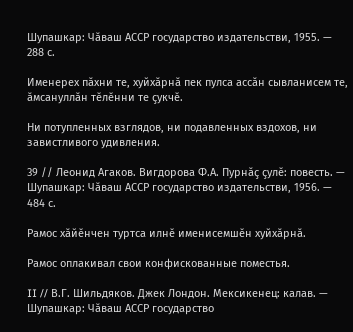Шупашкар: Чӑваш АССР государство издательстви, 1955. — 288 с.

Именерех пӑхни те, хуйхӑрнӑ пек пулса ассӑн сывланисем те, ӑмсануллӑн тӗлӗнни те ҫукчӗ.

Ни потупленных взглядов, ни подавленных вздохов, ни завистливого удивления.

39 // Леонид Агаков. Вигдорова Ф.А. Пурнӑҫ ҫулӗ: повесть. — Шупашкар: Чӑваш АССР государство издательстви, 1956. — 484 с.

Рамос хӑйӗнчен туртса илнӗ именисемшӗн хуйхӑрнӑ.

Рамос оплакивал свои конфискованные поместья.

II // В.Г. Шильдяков. Джек Лондон. Мексикенец: калав. — Шупашкар: Чӑваш АССР государство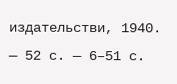издательстви, 1940. — 52 с. — 6–51 с.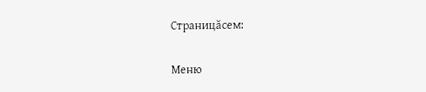Страницăсем:

Меню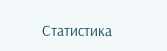Статистика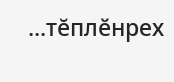...тĕплӗнрех